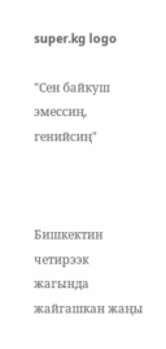super.kg logo

"Сен байкуш эмессиң, генийсиң"



Бишкектин четирээк жагында жайгашкан жаңы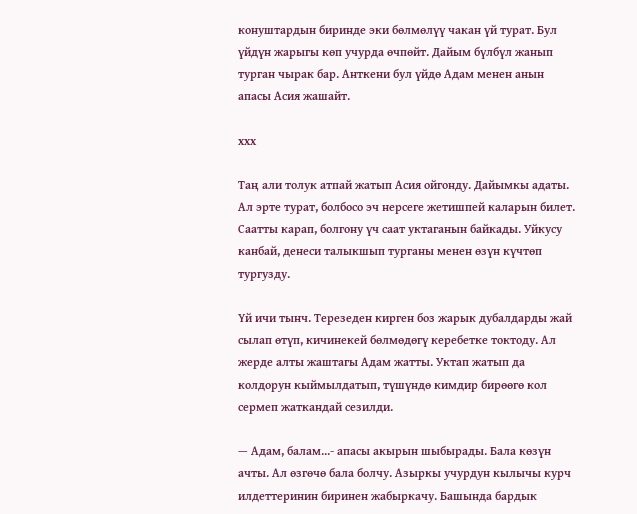конуштардын биринде эки бөлмөлүү чакан үй турат. Бул үйдүн жарыгы көп учурда өчпөйт. Дайым бүлбүл жанып турган чырак бар. Анткени бул үйдө Адам менен анын апасы Асия жашайт.

ххх

Таң али толук атпай жатып Асия ойгонду. Дайымкы адаты. Ал эрте турат, болбосо эч нерсеге жетишпей каларын билет. Саатты карап, болгону үч саат уктаганын байкады. Уйкусу канбай, денеси талыкшып турганы менен өзүн күчтөп тургузду.

Үй ичи тынч. Терезеден кирген боз жарык дубалдарды жай сылап өтүп, кичинекей бөлмөдөгү керебетке токтоду. Ал жерде алты жаштагы Адам жатты. Уктап жатып да колдорун кыймылдатып, түшүндө кимдир бирөөгө кол сермеп жаткандай сезилди.

— Адам, балам...- апасы акырын шыбырады. Бала көзүн ачты. Ал өзгөчө бала болчу. Азыркы учурдун кылычы курч илдеттеринин биринен жабыркачу. Башында бардык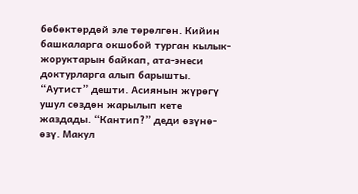бөбөктөрдөй эле төрөлгөн. Кийин башкаларга окшобой турган кылык-жоруктарын байкап, ата-энеси доктурларга алып барышты. “Аутист” дешти. Асиянын жүрөгү ушул сөздөн жарылып кете жаздады. “Кантип?” деди өзүнө-өзү. Макул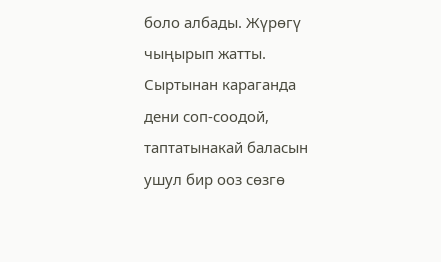боло албады. Жүрөгү чыңырып жатты. Сыртынан караганда дени соп-соодой, таптатынакай баласын ушул бир ооз сөзгө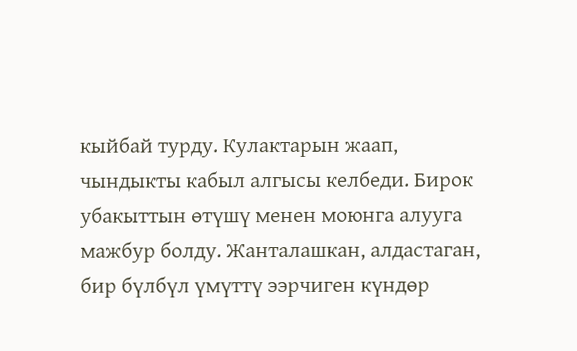кыйбай турду. Кулактарын жаап, чындыкты кабыл алгысы келбеди. Бирок убакыттын өтүшү менен моюнга алууга мажбур болду. Жанталашкан, алдастаган, бир бүлбүл үмүттү ээрчиген күндөр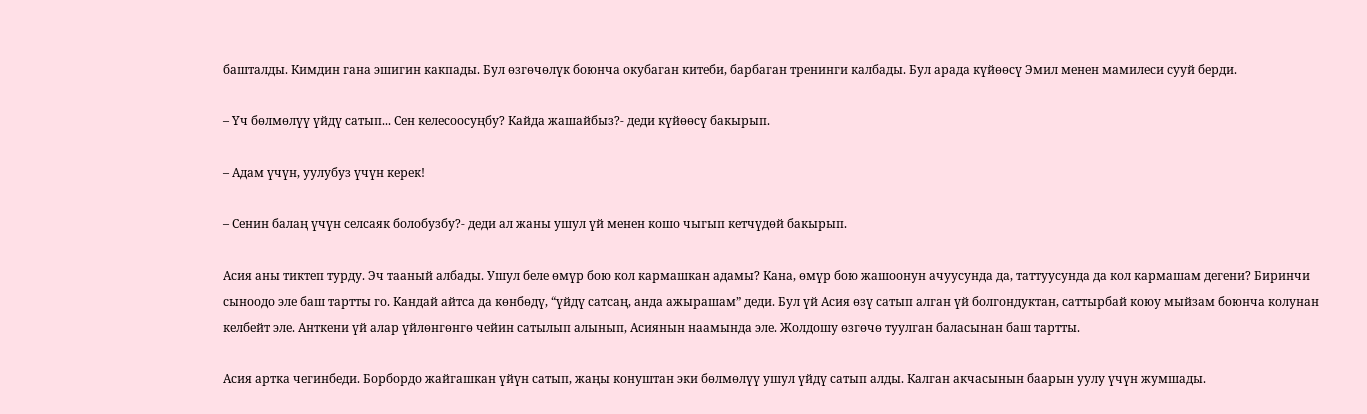башталды. Кимдин гана эшигин какпады. Бул өзгөчөлүк боюнча окубаган китеби, барбаган тренинги калбады. Бул арада күйөөсү Эмил менен мамилеси сууй берди.

– Үч бөлмөлүү үйдү сатып... Сен келесоосуңбу? Кайда жашайбыз?- деди күйөөсү бакырып.

– Адам үчүн, уулубуз үчүн керек!

– Сенин балаң үчүн селсаяк болобузбу?- деди ал жаны ушул үй менен кошо чыгып кетчүдөй бакырып.

Асия аны тиктеп турду. Эч тааный албады. Ушул беле өмүр бою кол кармашкан адамы? Кана, өмүр бою жашоонун ачуусунда да, таттуусунда да кол кармашам дегени? Биринчи сыноодо эле баш тартты го. Кандай айтса да көнбөдү, “үйдү сатсаң, анда ажырашам” деди. Бул үй Асия өзү сатып алган үй болгондуктан, саттырбай коюу мыйзам боюнча колунан келбейт эле. Анткени үй алар үйлөнгөнгө чейин сатылып алынып, Асиянын наамында эле. Жолдошу өзгөчө туулган баласынан баш тартты.

Асия артка чегинбеди. Борбордо жайгашкан үйүн сатып, жаңы конуштан эки бөлмөлүү ушул үйдү сатып алды. Калган акчасынын баарын уулу үчүн жумшады.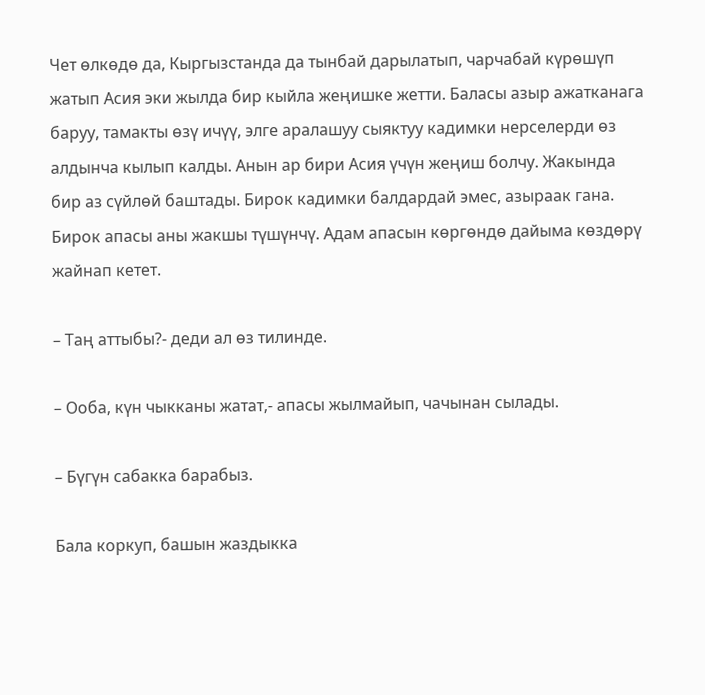Чет өлкөдө да, Кыргызстанда да тынбай дарылатып, чарчабай күрөшүп жатып Асия эки жылда бир кыйла жеңишке жетти. Баласы азыр ажатканага баруу, тамакты өзү ичүү, элге аралашуу сыяктуу кадимки нерселерди өз алдынча кылып калды. Анын ар бири Асия үчүн жеңиш болчу. Жакында бир аз сүйлөй баштады. Бирок кадимки балдардай эмес, азыраак гана. Бирок апасы аны жакшы түшүнчү. Адам апасын көргөндө дайыма көздөрү жайнап кетет.

– Таң аттыбы?- деди ал өз тилинде.

– Ооба, күн чыкканы жатат,- апасы жылмайып, чачынан сылады.

– Бүгүн сабакка барабыз.

Бала коркуп, башын жаздыкка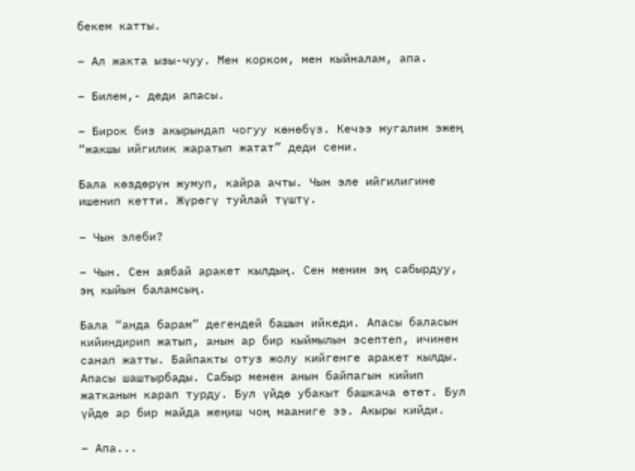бекем катты.

– Ал жакта ызы-чуу. Мен корком, мен кыйналам, апа.

– Билем,- деди апасы.

– Бирок биз акырындап чогуу көнөбүз. Кечээ мугалим эжең “жакшы ийгилик жаратып жатат” деди сени.

Бала көздөрүн жумуп, кайра ачты. Чын эле ийгилигине ишенип кетти. Жүрөгү туйлай түштү.

– Чын элеби?

– Чын. Сен аябай аракет кылдың. Сен менин эң сабырдуу, эң кыйын баламсың.

Бала “анда барам” дегендей башын ийкеди. Апасы баласын кийиндирип жатып, анын ар бир кыймылын эсептеп, ичинен санап жатты. Байпакты отуз жолу кийгенге аракет кылды. Апасы шаштырбады. Сабыр менен анын байпагын кийип жатканын карап турду. Бул үйдө убакыт башкача өтөт. Бул үйдө ар бир майда жеңиш чоң мааниге ээ. Акыры кийди.

– Апа...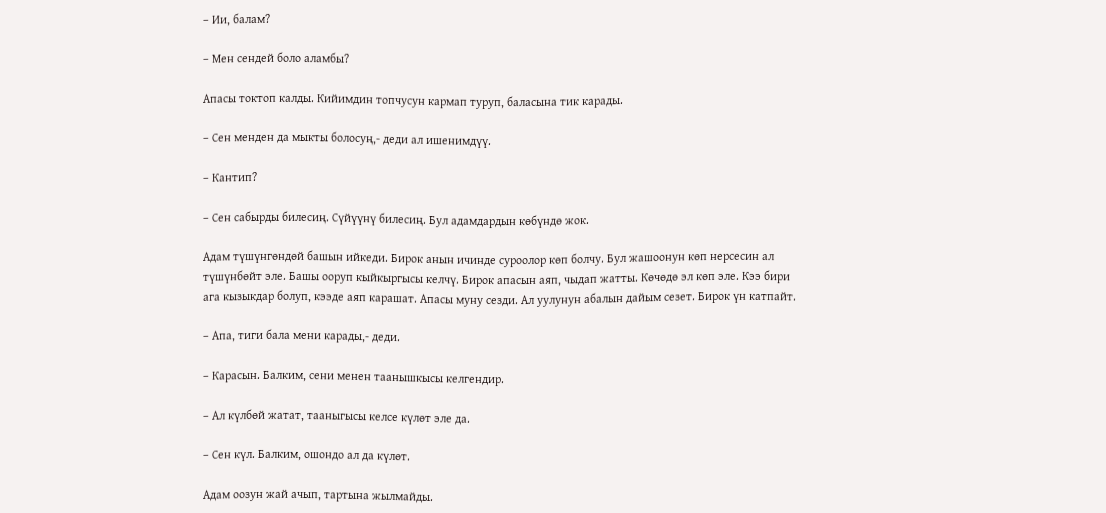– Ии, балам?

– Мен сендей боло аламбы?

Апасы токтоп калды. Кийимдин топчусун кармап туруп, баласына тик карады.

– Сен менден да мыкты болосуң,- деди ал ишенимдүү.

– Кантип?

– Сен сабырды билесиң. Сүйүүнү билесиң. Бул адамдардын көбүндө жок.

Адам түшүнгөндөй башын ийкеди. Бирок анын ичинде суроолор көп болчу. Бул жашоонун көп нерсесин ал түшүнбөйт эле. Башы ооруп кыйкыргысы келчү. Бирок апасын аяп, чыдап жатты. Көчөдө эл көп эле. Кээ бири ага кызыкдар болуп, кээде аяп карашат. Апасы муну сезди. Ал уулунун абалын дайым сезет. Бирок үн катпайт.

– Апа, тиги бала мени карады,- деди.

– Карасын. Балким, сени менен таанышкысы келгендир.

– Ал күлбөй жатат, тааныгысы келсе күлөт эле да.

– Сен күл. Балким, ошондо ал да күлөт.

Адам оозун жай ачып, тартына жылмайды.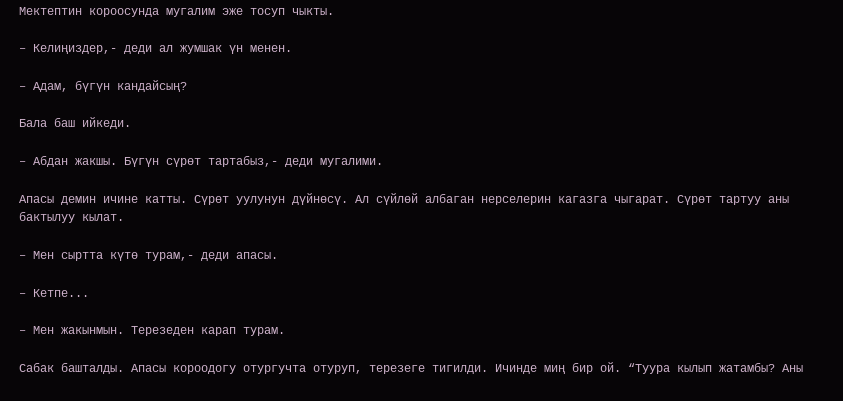Мектептин короосунда мугалим эже тосуп чыкты.

– Келиңиздер,- деди ал жумшак үн менен.

– Адам, бүгүн кандайсың?

Бала баш ийкеди.

– Абдан жакшы. Бүгүн сүрөт тартабыз,- деди мугалими.

Апасы демин ичине катты. Сүрөт уулунун дүйнөсү. Ал сүйлөй албаган нерселерин кагазга чыгарат. Сүрөт тартуу аны бактылуу кылат.

– Мен сыртта күтө турам,- деди апасы.

– Кетпе...

– Мен жакынмын. Терезеден карап турам.

Сабак башталды. Апасы короодогу отургучта отуруп, терезеге тигилди. Ичинде миң бир ой. “Туура кылып жатамбы? Аны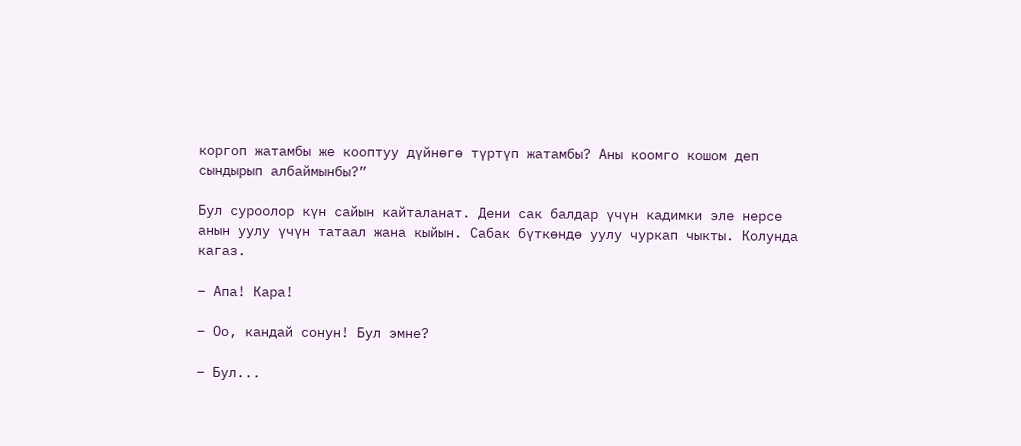коргоп жатамбы же кооптуу дүйнөгө түртүп жатамбы? Аны коомго кошом деп сындырып албаймынбы?”

Бул суроолор күн сайын кайталанат. Дени сак балдар үчүн кадимки эле нерсе анын уулу үчүн татаал жана кыйын. Сабак бүткөндө уулу чуркап чыкты. Колунда кагаз.

– Апа! Кара!

– Оо, кандай сонун! Бул эмне?

– Бул...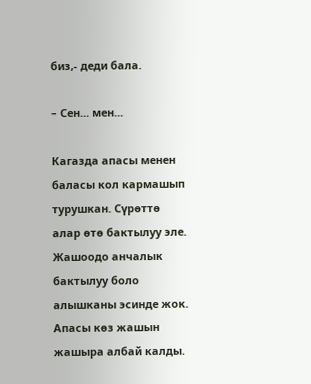биз,- деди бала.

– Сен... мен...

Кагазда апасы менен баласы кол кармашып турушкан. Сүрөттө алар өтө бактылуу эле. Жашоодо анчалык бактылуу боло алышканы эсинде жок. Апасы көз жашын жашыра албай калды.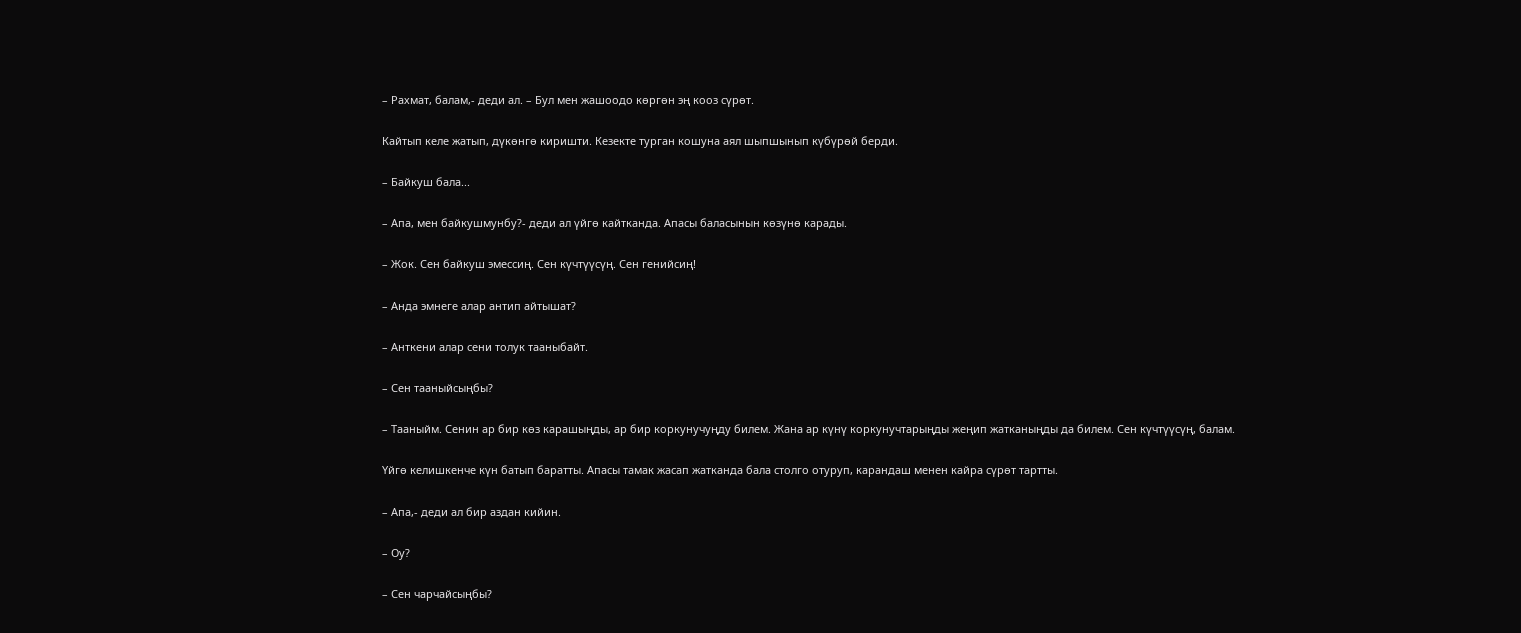– Рахмат, балам,- деди ал. – Бул мен жашоодо көргөн эң кооз сүрөт.

Кайтып келе жатып, дүкөнгө киришти. Кезекте турган кошуна аял шыпшынып күбүрөй берди.

– Байкуш бала...

– Апа, мен байкушмунбу?- деди ал үйгө кайтканда. Апасы баласынын көзүнө карады.

– Жок. Сен байкуш эмессиң. Сен күчтүүсүң. Сен генийсиң!

– Анда эмнеге алар антип айтышат?

– Анткени алар сени толук тааныбайт.

– Сен тааныйсыңбы?

– Тааныйм. Сенин ар бир көз карашыңды, ар бир коркунучуңду билем. Жана ар күнү коркунучтарыңды жеңип жатканыңды да билем. Сен күчтүүсүң, балам.

Үйгө келишкенче күн батып баратты. Апасы тамак жасап жатканда бала столго отуруп, карандаш менен кайра сүрөт тартты.

– Апа,- деди ал бир аздан кийин.

– Оу?

– Сен чарчайсыңбы?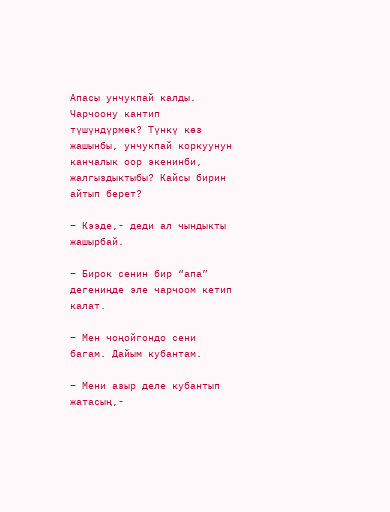Апасы унчукпай калды. Чарчоону кантип түшүндүрмөк? Түнкү көз жашынбы, унчукпай коркуунун канчалык оор экенинби, жалгыздыктыбы? Кайсы бирин айтып берет?

– Кээде,- деди ал чындыкты жашырбай.

– Бирок сенин бир “апа” дегениңде эле чарчоом кетип калат.

– Мен чоңойгондо сени багам. Дайым кубантам.

– Мени азыр деле кубантып жатасың,-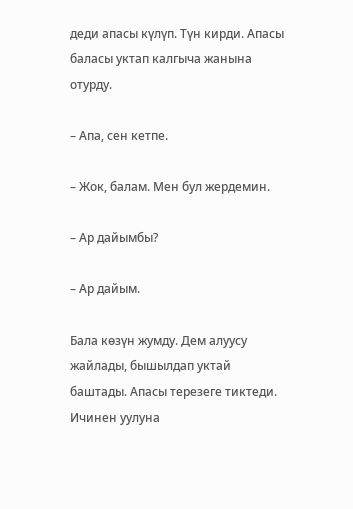деди апасы күлүп. Түн кирди. Апасы баласы уктап калгыча жанына отурду.

– Апа, сен кетпе.

– Жок, балам. Мен бул жердемин.

– Ар дайымбы?

– Ар дайым.

Бала көзүн жумду. Дем алуусу жайлады, бышылдап уктай баштады. Апасы терезеге тиктеди. Ичинен уулуна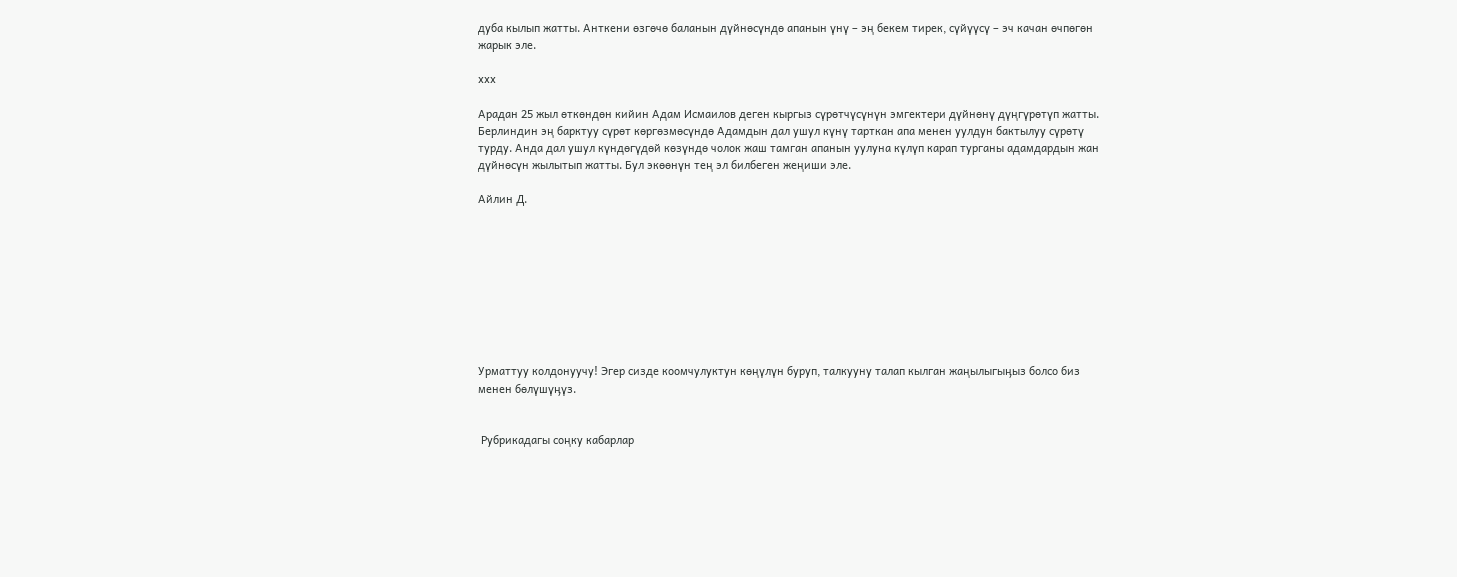дуба кылып жатты. Анткени өзгөчө баланын дүйнөсүндө апанын үнү – эң бекем тирек, сүйүүсү – эч качан өчпөгөн жарык эле.

ххх

Арадан 25 жыл өткөндөн кийин Адам Исмаилов деген кыргыз сүрөтчүсүнүн эмгектери дүйнөнү дүңгүрөтүп жатты. Берлиндин эң барктуу сүрөт көргөзмөсүндө Адамдын дал ушул күнү тарткан апа менен уулдун бактылуу сүрөтү турду. Анда дал ушул күндөгүдөй көзүндө чолок жаш тамган апанын уулуна күлүп карап турганы адамдардын жан дүйнөсүн жылытып жатты. Бул экөөнүн тең эл билбеген жеңиши эле.

Айлин Д.









Урматтуу колдонуучу! Эгер сизде коомчулуктун көңүлүн буруп, талкууну талап кылган жаңылыгыӊыз болсо биз менен бөлүшүӊүз.


 Рубрикадагы соңку кабарлар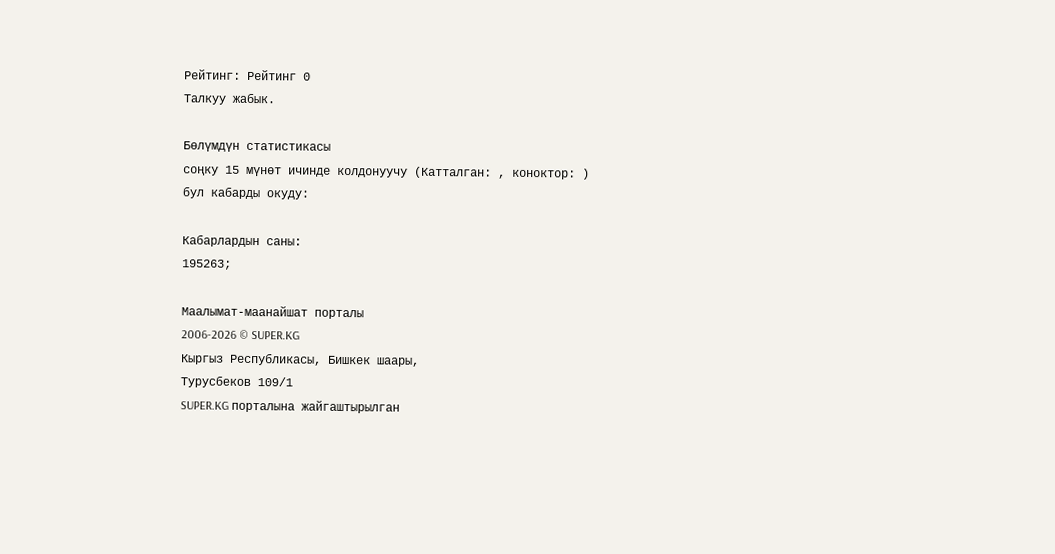Рейтинг: Рейтинг 0
Талкуу жабык.

Бөлүмдүн статистикасы
соңку 15 мүнөт ичинде колдонуучу (Катталган: , коноктор: ) бул кабарды окуду:

Кабарлардын саны:
195263;

Маалымат-маанайшат порталы
2006-2026 © SUPER.KG
Кыргыз Республикасы, Бишкек шаары,
Турусбеков 109/1
SUPER.KG порталына жайгаштырылган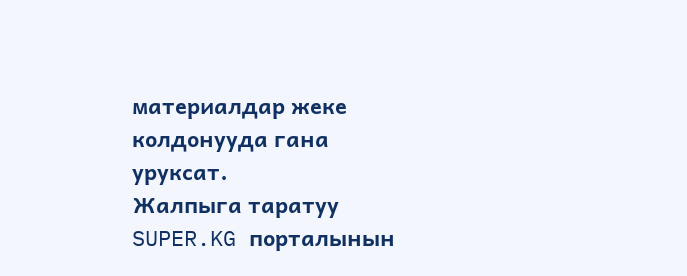материалдар жеке колдонууда гана уруксат.
Жалпыга таратуу SUPER.KG порталынын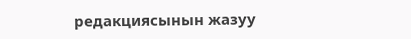редакциясынын жазуу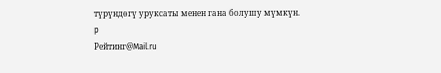түрүндөгү уруксаты менен гана болушу мүмкүн.
p
Рейтинг@Mail.ru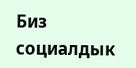Биз социалдык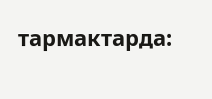тармактарда: